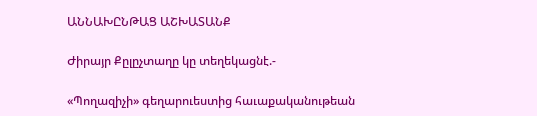ԱՆՆԱԽԸՆԹԱՑ ԱՇԽԱՏԱՆՔ

Ժիրայր Քըլըչտաղը կը տեղեկացնէ.-

«Պողազիչի» գեղարուեստից հաւաքականութեան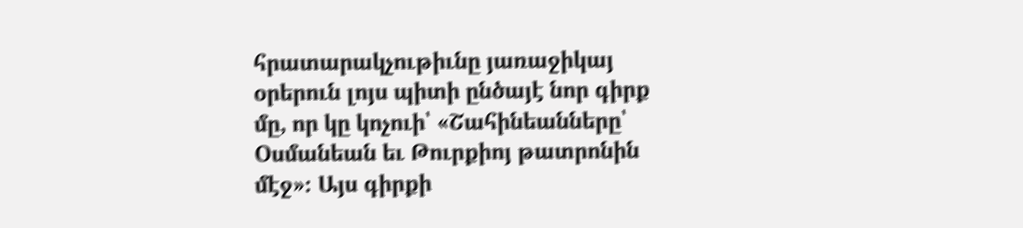հրատարակչութիւնը յառաջիկայ օրերուն լոյս պիտի ընծայէ նոր գիրք մը, որ կը կոչուի՝ «Շահինեանները՝ Օսմանեան եւ Թուրքիոյ թատրոնին մէջ»։ Այս գիրքի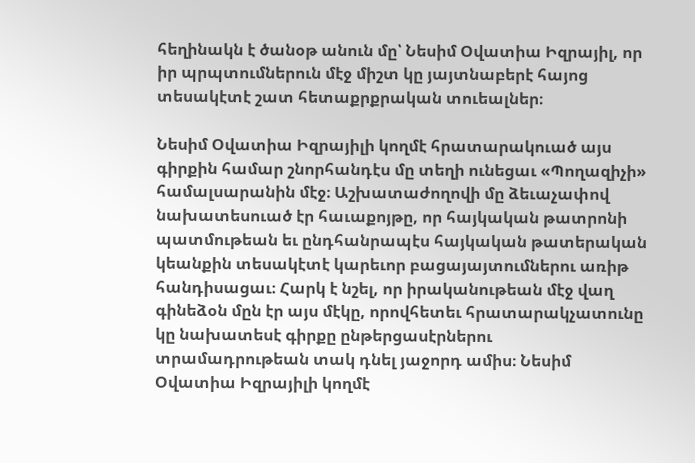հեղինակն է ծանօթ անուն մը՝ Նեսիմ Օվատիա Իզրայիլ, որ իր պրպտումներուն մէջ միշտ կը յայտնաբերէ հայոց տեսակէտէ շատ հետաքրքրական տուեալներ։

Նեսիմ Օվատիա Իզրայիլի կողմէ հրատարակուած այս գիրքին համար շնորհանդէս մը տեղի ունեցաւ «Պողազիչի» համալսարանին մէջ։ Աշխատաժողովի մը ձեւաչափով նախատեսուած էր հաւաքոյթը, որ հայկական թատրոնի պատմութեան եւ ընդհանրապէս հայկական թատերական կեանքին տեսակէտէ կարեւոր բացայայտումներու առիթ հանդիսացաւ։ Հարկ է նշել, որ իրականութեան մէջ վաղ գինեձօն մըն էր այս մէկը, որովհետեւ հրատարակչատունը կը նախատեսէ գիրքը ընթերցասէրներու տրամադրութեան տակ դնել յաջորդ ամիս։ Նեսիմ Օվատիա Իզրայիլի կողմէ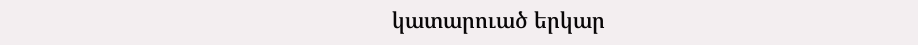կատարուած երկար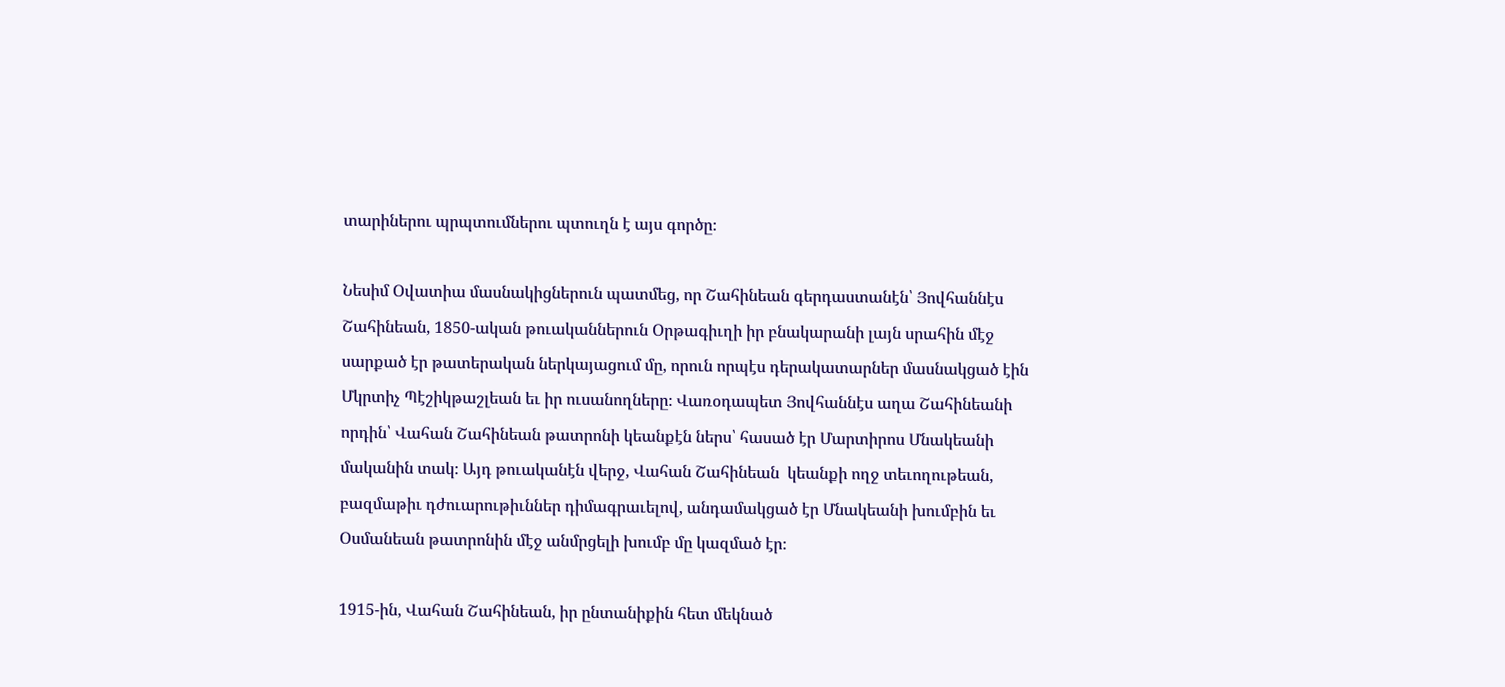տարիներու պրպտումներու պտուղն է այս գործը։

Նեսիմ Օվատիա մասնակիցներուն պատմեց, որ Շահինեան գերդաստանէն՝ Յովհաննէս Շահինեան, 1850-ական թուականներուն Օրթագիւղի իր բնակարանի լայն սրահին մէջ սարքած էր թատերական ներկայացում մը, որուն որպէս դերակատարներ մասնակցած էին Մկրտիչ Պէշիկթաշլեան եւ իր ուսանողները։ Վառօդապետ Յովհաննէս աղա Շահինեանի որդին՝ Վահան Շահինեան թատրոնի կեանքէն ներս՝ հասած էր Մարտիրոս Մնակեանի մականին տակ։ Այդ թուականէն վերջ, Վահան Շահինեան  կեանքի ողջ տեւողութեան, բազմաթիւ դժուարութիւններ դիմագրաւելով, անդամակցած էր Մնակեանի խումբին եւ Օսմանեան թատրոնին մէջ անմրցելի խումբ մը կազմած էր։

1915-ին, Վահան Շահինեան, իր ընտանիքին հետ մեկնած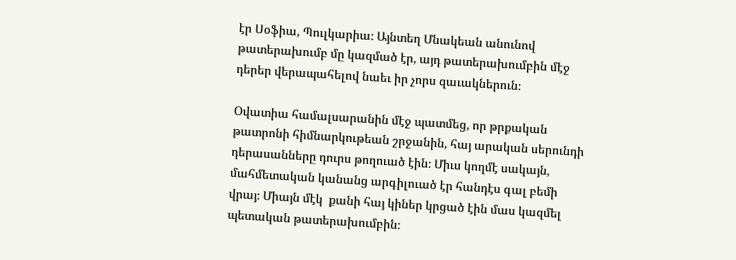էր Սօֆիա, Պուլկարիա։ Այնտեղ Մնակեան անունով թատերախումբ մը կազմած էր, այդ թատերախումբին մէջ դերեր վերապահելով նաեւ իր չորս զաւակներուն։

Օվատիա համալսարանին մէջ պատմեց, որ թրքական թատրոնի հիմնարկութեան շրջանին, հայ արական սերունդի դերասանները դուրս թողուած էին։ Միւս կողմէ սակայն, մահմետական կանանց արգիլուած էր հանդէս գալ բեմի վրայ։ Միայն մէկ  քանի հայ կիներ կրցած էին մաս կազմել պետական թատերախումբին։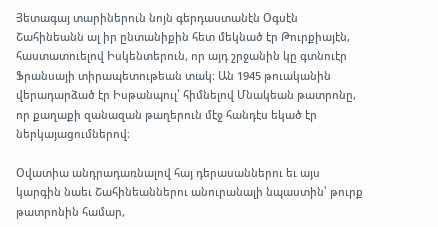Յետագայ տարիներուն նոյն գերդաստանէն Օգսէն Շահինեանն ալ իր ընտանիքին հետ մեկնած էր Թուրքիայէն, հաստատուելով Իսկենտերուն, որ այդ շրջանին կը գտնուէր Ֆրանսայի տիրապետութեան տակ։ Ան 1945 թուականին վերադարձած էր Իսթանպուլ՝ հիմնելով Մնակեան թատրոնը, որ քաղաքի զանազան թաղերուն մէջ հանդէս եկած էր ներկայացումներով։

Օվատիա անդրադառնալով հայ դերասաններու եւ այս կարգին նաեւ Շահինեաններու անուրանալի նպաստին՝ թուրք թատրոնին համար,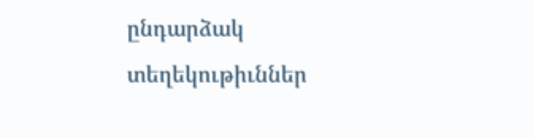ընդարձակ տեղեկութիւններ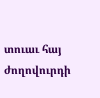տուաւ հայ ժողովուրդի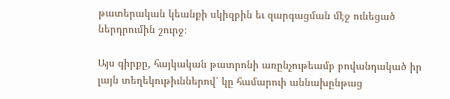թատերական կեանքի սկիզբին եւ զարգացման մէջ ունեցած ներդրումին շուրջ։

Այս գիրքը, հայկական թատրոնի առընչութեամբ բովանդակած իր լայն տեղեկութիւններով՝ կը համարուի աննախընթաց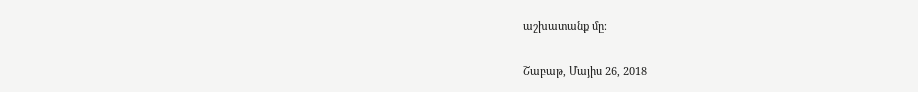աշխատանք մը։

Շաբաթ, Մայիս 26, 2018